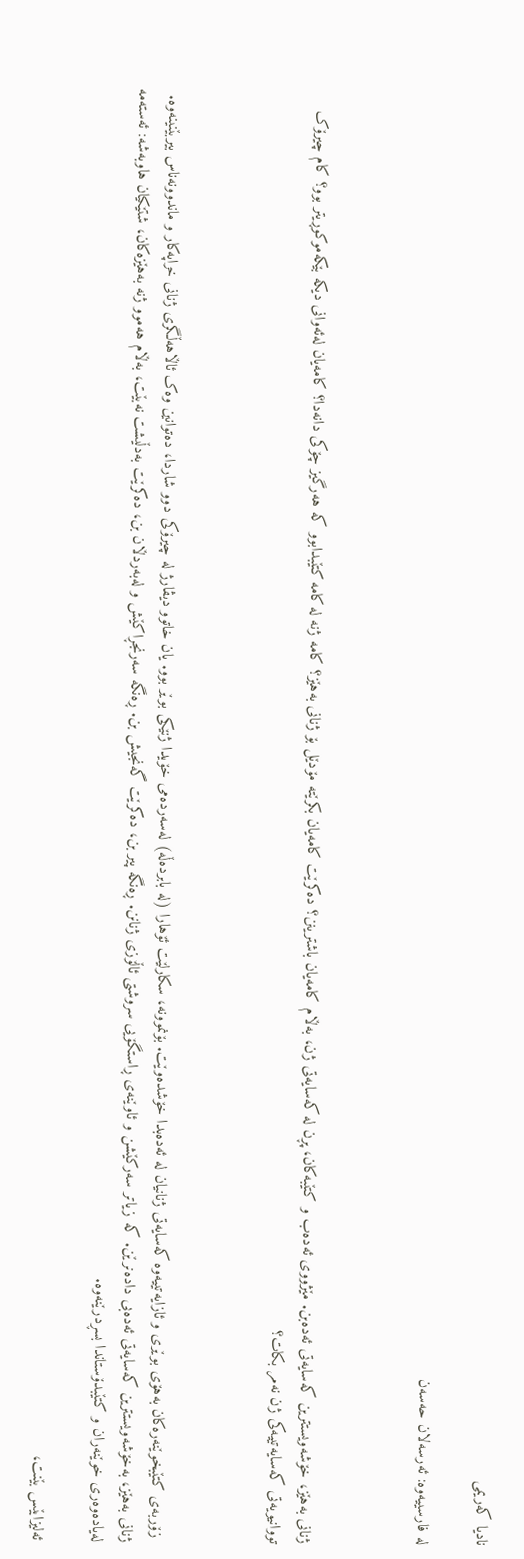نادیا کەریمی

لە فارسییەوە: ئەرسەلان حەسەن



ژنانی بەهێز، خۆشەویستترین کەسایەتی ئەدەبن. مێژووی ئەدەب و کتێبەکان، پڕن لە کەسایەتی ژن، بەڵام کامەیان باشترینن؟ دەکرێت کامەیان بکرێتە مۆدێل بۆ ژنانی بەهێز؟ کامە ژنە لە کامە کتێبدابوو کە هەرگیز چۆکی دانەدا؟ کامەیان لەئەوانی دیکە بێکەموکوڕیتر بوو؟ کام چیرۆک تووانیویەتی کەسایەتییەکی ژن نەمر بکات؟



 زۆربەی کتێبخوێنەرەکان بەهۆی بوێری و ئازایەتییەوە کەسایەتی ژنانیان لە ئەدەبدا خۆشدەوێت. بۆنموونە، سکارلێت ئۆهارا (لە بابردەڵە) لەسەردەمی خۆیدا ژنێکی بوێر بوو. یان خاتوو دیڤارژ لە چیرۆکی دوو شاردا، دەتوانین وەک ئاڵاهەڵگری ژنانی خراپەکار و ماندوونەناس بیربێنینەوە. ژنانی بەهێز، بەخۆشەویستترین کەسایەتی ئەدەبی دادەنرێن. کە زیاتر سەرکێشن و ئاوێنەی ڕاستگۆیی سروشتی ئاڵۆزی ژنانن. ڕەنگە پیر بن، دەکرێت گەنجیش بن. ڕەنگە سەرنجڕاکێش و لەبەردڵان بن، دەکرێت بەدڵیشت نەبێت، بەڵام هەموو ژنە بەهێزەکان، شتێکیان هاوبەشە: ئەستەمە لەیادەوەری خوێنەران و کتێبدۆستاندا بسڕدرێنەوە.

ئەلیزابێس بێنت،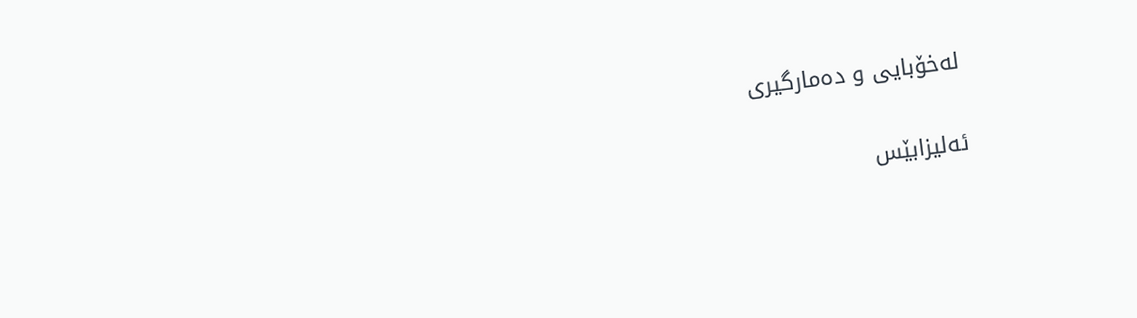لەخۆبایی و دەمارگیری

ئەلیزابێس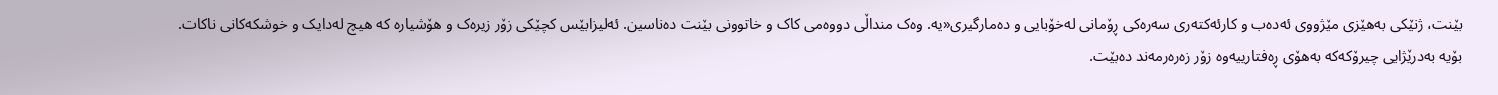بێنت، ژنێکی بەهێزی مێژووی ئەدەب و کارئەکتەری سەرەکی ڕۆمانی لەخۆبایی و دەمارگیری«یە. وەک منداڵی دووەمی کاک و خاتوونی بێنت دەناسین. ئەلیزابێس کچێکی زۆر زیرەک و هۆشیارە کە هیچ لەدایک و خوشکەکانی ناکات. بۆیە بەدرێژایی چیرۆکەکە بەهۆی ڕەفتارییەوە زۆر زەرەرمەند دەبێت.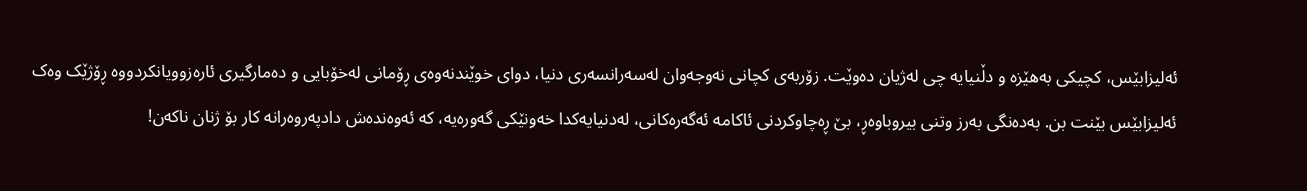ئەلیزابێس، کچیکی بەهێزە و دڵنیایە چی لەژیان دەوێت. زۆربەی کچانی نەوجەوان لەسەرانسەری دنیا، دوای خوێندنەوەی ڕۆمانی لەخۆبایی و دەمارگیری ئارەزوویانکردووە ڕۆژێک وەک ئەلیزابێس بێنت بن. بەدەنگی بەرز وتنی بیروباوەڕ، بێ ڕەچاوکردنی ئاکامە ئەگەرەکانی، لەدنیایەکدا خەونێکی گەورەیە، کە ئەوەندەش دادپەروەرانە کار بۆ ژنان ناکەن!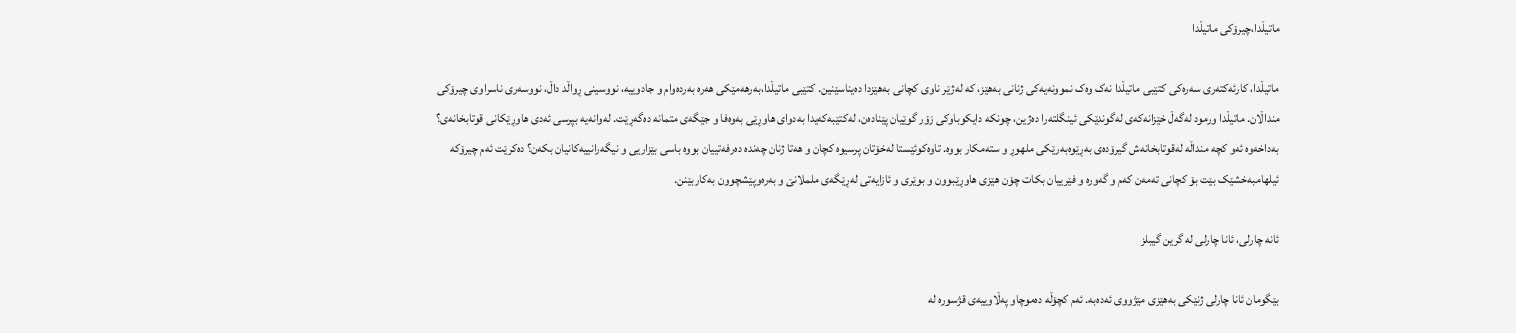ماتیڵدا،چیرۆکی ماتیڵدا

ماتیڵدا، کارئەکتەری سەرەکی کتێبی ماتیڵدا نەک وەک نموونەیەکی ژنانی بەهێز، کە لەژێر ناوی کچانی بەهێزدا دەیناسێنین. کتێبی ماتیڵدا،بەرهەمێکی هەرە بەردەوام و جادوییە، نووسینی ڕواڵد داڵ، نووسەری ناسراوی چیرۆکی منداڵان. ماتیڵدا ورمود لەگەڵ خێزانەکەی لەگوندێکی ئینگلتەرا دەژین، چونکە دایکوباوکی زۆر گوێیان پێنادەن، لەکتێبەکەیدا بەدوای هاوڕێی بەوەفا و جێگەی متمانە دەگەڕێت. لەوانەیە بپرسی ئەدی هاوڕێکانی قوتابخانەی؟ بەداخەوە ئەو کچە منداڵە لەقوتابخانەش گیرۆدەی بەڕێوەبەرێکی ملهوڕ و ستەمکار بووە. تاوەکوئێستا لەخۆتان پرسیوە کچان و هەتا ژنان چەندە دەرفەتییان بووە باسی بێزاریی و نیگەرانییەکانیان بکەن؟ دەکرێت ئەم چیرۆکە ئیلهامبەخشێک بێت بۆ کچانی تەمەن کەم و گەورە و فێرییان بکات چۆن هێزی هاوڕێبوون و بوێری و ئازایەتی لەڕێگەی ململانێ و بەرەوپێشچوون بەکاربێنن.

ئانە چارلی، ئانا چارلی لە گرین گیبلز

بێگومان ئانا چارلی ژنێکی بەهێزی مێژووی ئەدەبە. ئەم کچۆڵە دەموچاو پەڵاوییەی قژسورە لە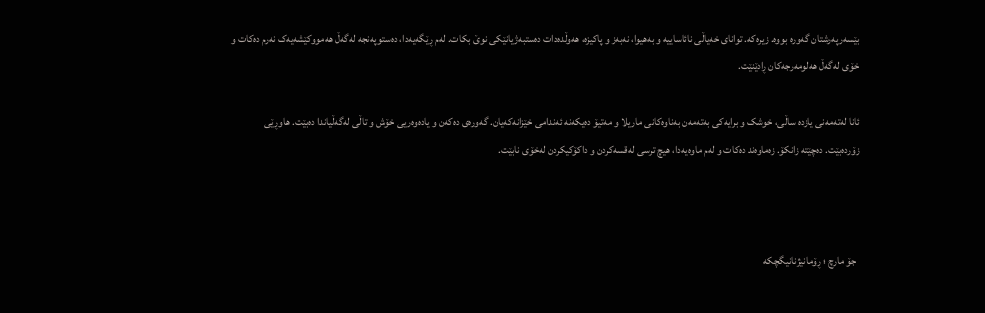بێسەرپەرشتان گەورە بووە. زیرەکە. توانای خەیاڵی نائاساییە و بەهیوا، نەبەز و پاکیزە، هەوڵدەدات دەستبەژیانێکی نوێ بکات. لەم ڕێگەیەدا، دەستوپەنجە لەگەڵ هەمووکێشەیەک نەرم دەکات و خۆی لەگەڵ هەلومەرجەکان ڕادێنێت.

ئانا لەتەمەنی یازدە ساڵی، خوشک و برایەکی بەتەمەن بەناوەکانی ماریلا و مەتیۆ دەیکەنە ئەندامی خێزانەکەیان. گەورەی دەکەن و یادەوەریی خۆش و تاڵی لەگەڵیاندا دەبێت. هاوڕێی زۆردەبێت. دەچێتە زانکۆ. زەماوەند دەکات و لەم ماوەیەدا، هیچ ترسی لەقسەکردن و داکۆکیکردن لەخۆی نابێت.



 جۆ مارچ ؛ ڕۆمانیژنانیگچکە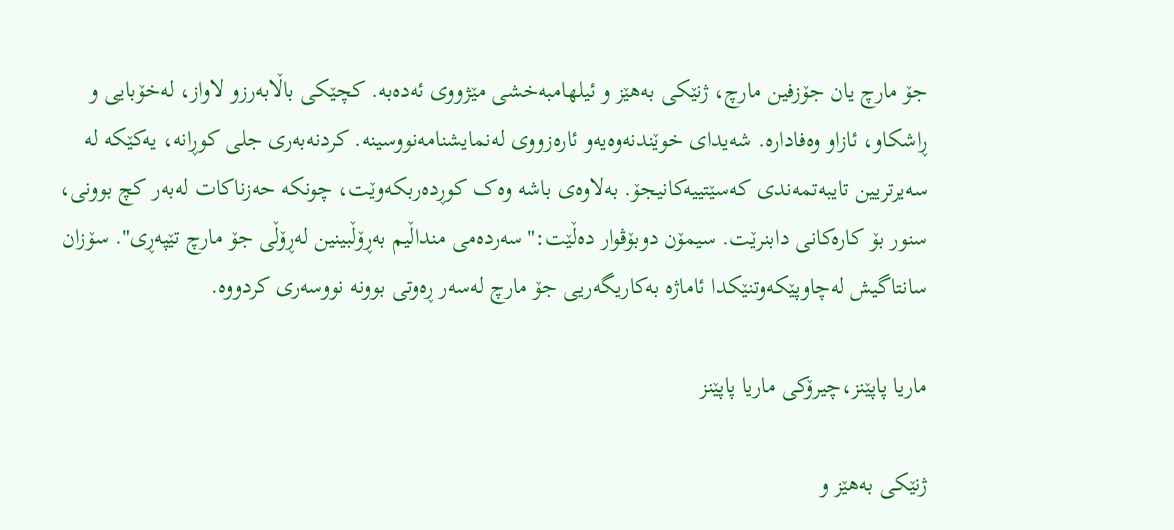جۆ مارچ یان جۆزفین مارچ، ژنێکی بەهێز و ئیلهامبەخشی مێژووی ئەدەبە. کچێکی باڵابەرزو لاواز، لەخۆبایی و ڕاشکاو، ئازاو وەفادارە. شەیدای خوێندنەوەیەو ئارەزووی لەنمایشنامه‌نووسینە. کردنەبەری جلی کوڕانە، یەکێکە لە سەیرتریین تایبەتمەندی کەسێتییەکانیجۆ. بەلاوەی باشە وەک کوڕدەربکەوێت، چونکە حەزناکات لەبەر کچ بوونی، سنور بۆ کارەکانی دابنرێت. سیمۆن دوبۆڤوار دەڵێت:"سەردەمی منداڵیم بەڕۆڵبینین لەڕۆڵی جۆ مارچ تێپەڕی". سۆزان سانتاگیش لەچاوپێکەوتنێکدا ئاماژە بەکاریگەریی جۆ مارچ لەسەر ڕەوتی بوونە نووسەری کردووە.

ماریا پاپێنز،چیرۆکی ماریا پاپێنز

ژنێکی بەهێز و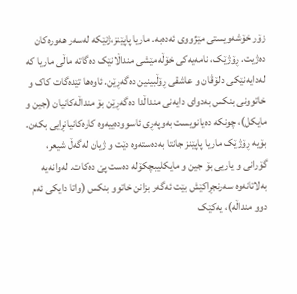زۆر خۆشەویستی مێژووی ئەدەبە. ماریا پاپێنز،ژنێکە لەسەر هەورەکان دەژیت. ڕۆژێک، نامەیەکی خۆڵەمێشی منداڵانێک دەگاتە ماڵی ماریا کە لەدایەنێکی دلۆڤان و عاشقی ڕۆڵبینین دەگەڕێن. ئاوەها تێدەگات کاک و خاتوونی بنکس بەدوای دایەنی منداڵدا دەگەڕێن بۆ منداڵەکانیان (جین و مایکل)، چونکە دەیانویست بەوپەڕی ئاسوودەییەوە کارەکانیانڕایی بکەن. بۆیە ڕۆژێک ماریا پاپێنز جانتا بەدەستەوە دێت و ژیان لەگەڵ شیعر، گۆرانی و یاریی بۆ جین و مایکلیبچکۆلە دەست پێ دەکات. لەوانەیە بەلاتانەوە سەرنجڕاکێش بێت ئەگەر بزانن خاتوو بنکس (واتا دایکی ئەم دوو منداڵە)، یەکێک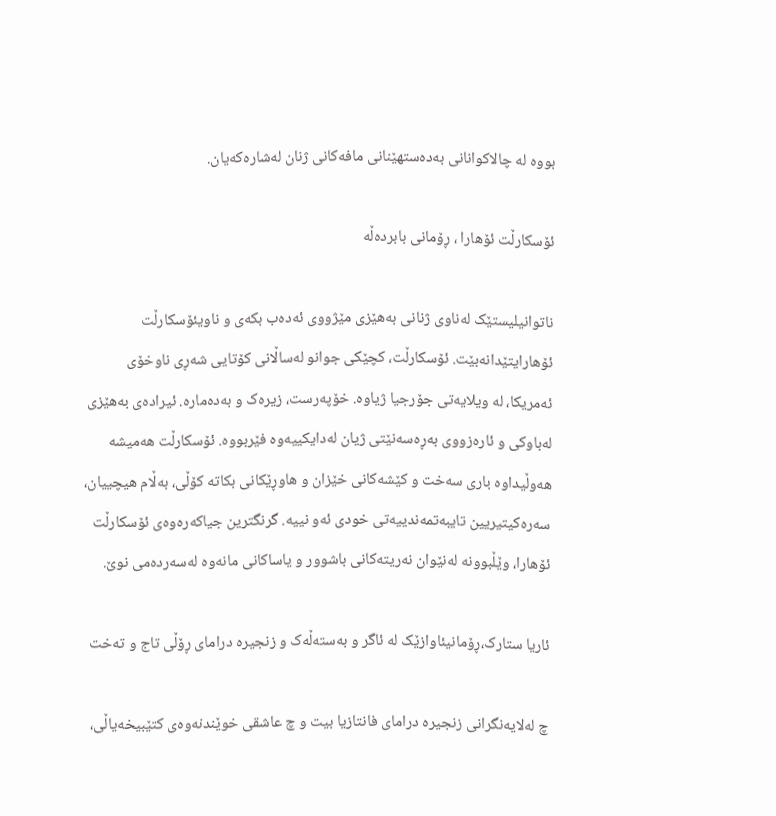بووە لە چالاکوانانی بەدەستهێنانی مافەکانی ژنان لەشارەکەیان.

ئۆسکارڵت ئۆهارا ، ڕۆمانی بابردەڵە

نا‌توانیلیستێک لەناوی ژنانی بەهێزی مێژووی ئەدەب بکەی و ناویئۆسکارڵت ئۆهارایتێدانەبێت. ئۆسکارڵت، کچێکی جوانو لەساڵانی کۆتایی شەڕی ناوخۆی ئەمریکا، لە ویلایەتی جۆرجیا ژیاوە. خۆپەرست، زیرەک و بەدەمارە. ئیرادە‌ی بەهێزی لەباوکی و ئارەزووی بەڕەسەنێتی ژیان لەدایکییەوە فێربووە. ئۆسکارڵت هەمیشە هەوڵیداوە باری سەخت و کێشەکانی خێزان و هاوڕێکانی بکاتە کۆڵی، بەڵام هیچییان، سەرەکیتیریین تایبەتمەندییەتی خودی ئەو نییە. گرنگترین جیاکەرەوەی ئۆسکارڵت ئۆهارا، وێڵبوونە لەنێوان نەریتەکانی باشوور و یاساکانی مانەوە لەسەردەمی نوێ.

ئاریا ستارک،ڕۆمانیئاوازێک لە ئاگر و بەستەڵەک و زنجیرە درامای ڕۆڵی تاج و تەخت

چ لەلایەنگرانی زنجیرە درامای فانتازیا بیت و چ عاشقی خوێندنەوەی کتێبیخەیاڵی،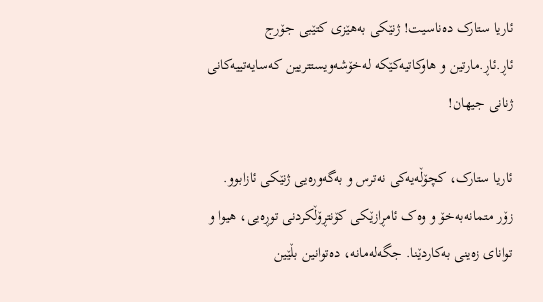ئاریا ستارک دەناسیت! ژنێکی بەهێزی کتێبی جۆرج ئاڕ.ئاڕ.مارتین و هاوکاتیەکێکە لەخۆشەویستتریین کەسایەتییەکانی ژنانی جیهان!

ئاریا ستارک، کچۆڵەیەکی نەترس و بەگەورەیی ژنێکی ئازابوو. زۆر متمانەبەخۆ و وەک ئامڕازێکی کۆنتڕۆڵکردنی توڕەیی، هیوا و توانای زەینی بەکاردێنا. جگەلەمانە، دەتوانین بڵێین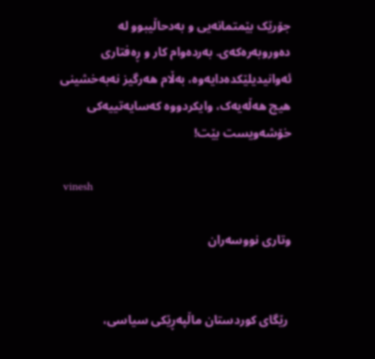جۆرێک بێمتمانەیی و بەدحاڵیبوو لە دەوروبەرەکەی. بەردەوام کار و ڕەفتاری ئەوانیدیلێکدەدایەوە، بەڵام هەرگیز نەبەخشینی هیچ هەڵەیەک، وایکردووە کەسایەتییەکی خۆشەویست بێت!

 vinesh

وتاری نووسەران


 رێگای كوردستان ماڵپەڕێكی سیاسی،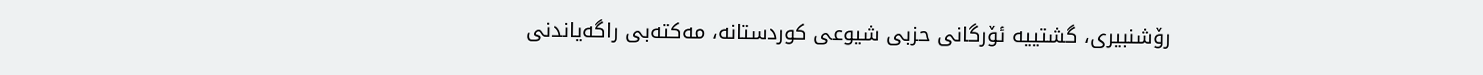رۆشنبیری، گشتییە ئۆرگانی حزبی شیوعی كوردستانە، مەكتەبی راگەیاندنی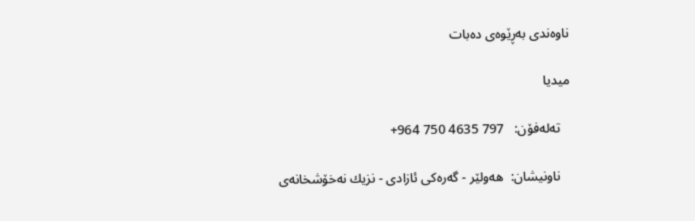ناوەندی بەڕێوەی دەبات

میدیا

   تەلەفۆن:   797 4635 750 964+

   ناونیشان:  هەولێر - گەرەکی ئازادی - نزیك نەخۆشخانەی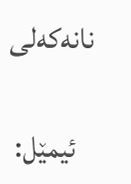نانەکەلی

   ئیمێل: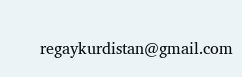regaykurdistan@gmail.com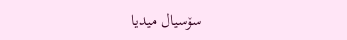سۆسیال میدیا